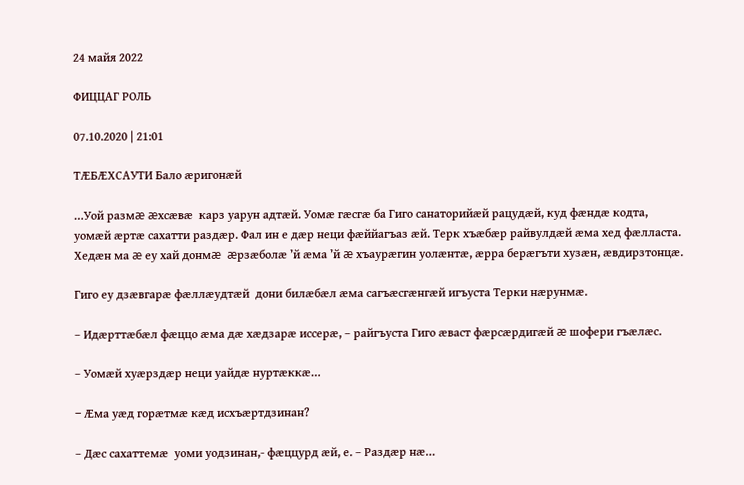24 майя 2022

ФИЦЦАГ РОЛЬ

07.10.2020 | 21:01

ТÆБÆХСАУТИ Бало æригонæй

…Уой размæ æхсæвæ  карз уарун адтæй. Уомæ гæсгæ ба Гиго санаторийæй рацудæй, куд фæндæ кодта, уомæй æртæ сахатти раздæр. Фал ин е дæр неци фæййагъаз æй. Терк хъæбæр райвулдæй æма хед фæлласта. Хедæн ма æ еу хай донмæ  æрзæболæ ’й æма ’й æ хъаурæгин уолæнтæ, æрра берæгъти хузæн, æвдирзтонцæ.

Гиго еу дзæвгарæ фæллæудтæй  дони билæбæл æма сагъæсгæнгæй игъуста Терки нæрунмæ.

– Идæрттæбæл фæццо æма дæ хæдзарæ иссерæ, – райгъуста Гиго æваст фæрсæрдигæй æ шофери гъæлæс.

– Уомæй хуæрздæр неци уайдæ нуртæккæ…

– Æма уæд горæтмæ кæд исхъæртдзинан?

– Дæс сахаттемæ  уоми уодзинан,- фæццурд æй, е. – Раздæр нæ…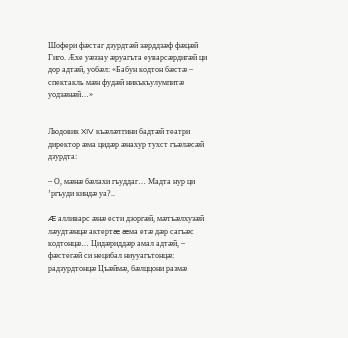Шофери фæстаг дзурдтæй зæрддзæф фæцæй Гиго. Æхе уæззау æруагъта еуварсæрдигæй ци  дор адтæй, уобæл: «Бабун кодтон бæстæ – спектакль мæн фудæй никъкъулумпитæ уодзæнæй…»


Людовик XIV къæлæтгини бадтæй театри директор æма цидæр æнахур тухст гъæлæсæй дзурдта:

– О, мæнæ бæлахи гъуддаг… Мадта нур ци ’ргъуди киндæ уа?..

Æ алливарс æнæ ести дзоргæй, мæтъæлхузæй лæудтæнцæ актертæ æма етæ дæр сагъæс кодтонцæ… Цидæриддæр амал адтæй, – фæстегæй си нецибал ниууагътонцæ: радзурдтонцæ Цъæймæ, бæлццони размæ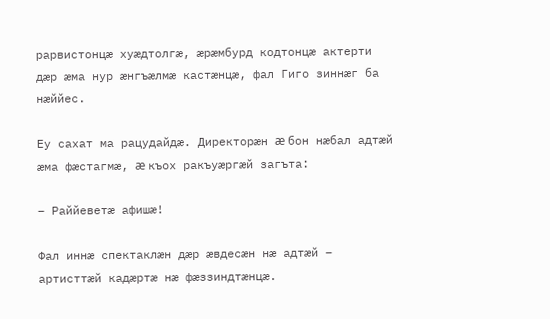рарвистонцæ хуæдтолгæ, æрæмбурд кодтонцæ актерти дæр æма нур æнгъæлмæ кастæнцæ, фал Гиго зиннæг ба нæййес.

Еу сахат ма рацудайдæ. Директорæн æ бон нæбал адтæй æма фæстагмæ, æ къох ракъуæргæй загъта:

– Раййеветæ афишæ!

Фал иннæ спектаклæн дæр æвдесæн нæ адтæй – артисттæй кадæртæ нæ фæззиндтæнцæ.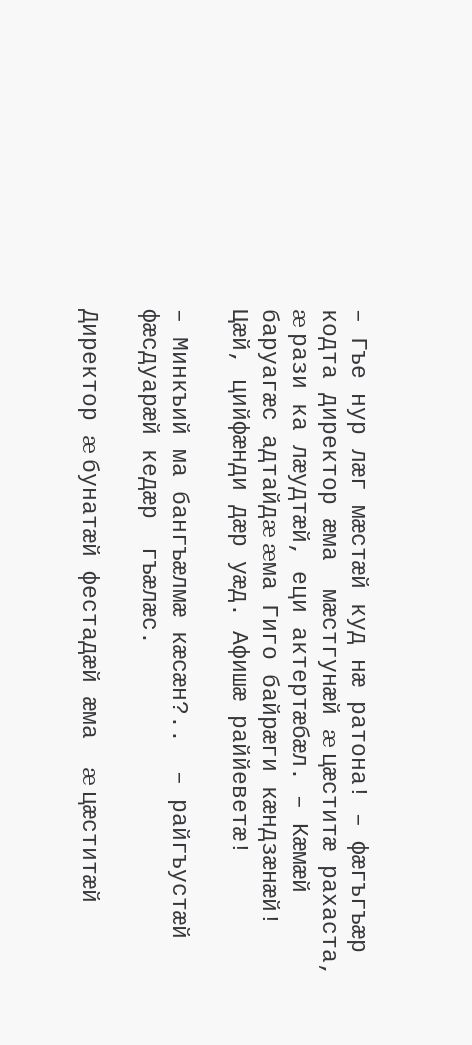– Гъе нур лæг мæстæй куд нæ ратона! – фæгъгъæр кодта директор æма  мæстгунæй æ цæститæ рахаста, æ рази ка лæудтæй, еци актертæбæл. – Кæмæй баруагæс адтайдæ æма Гиго байрæги кæндзæнæй! Цæй, цийфæнди дæр уæд. Афишæ раййеветæ!

– Минкъий ма бангъæлмæ кæсæн?..  – райгъустæй фæсдуарæй кедæр  гъæлæс.

Директор æ бунатæй фестадæй æма  æ цæститæй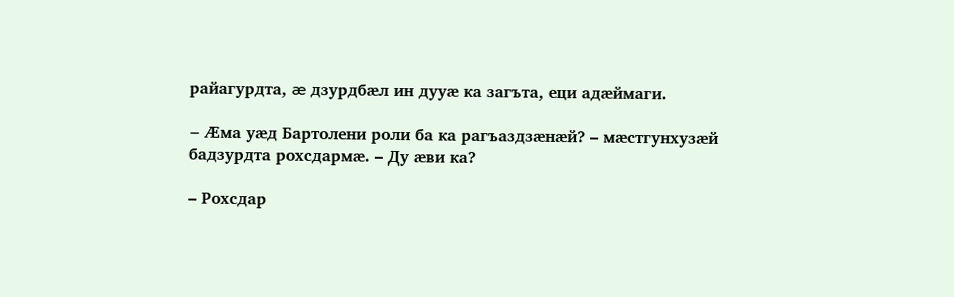райагурдта, æ дзурдбæл ин дууæ ка загъта, еци адæймаги.

– Æма уæд Бартолени роли ба ка рагъаздзæнæй? – мæстгунхузæй бадзурдта рохсдармæ. – Ду æви ка?

– Рохсдар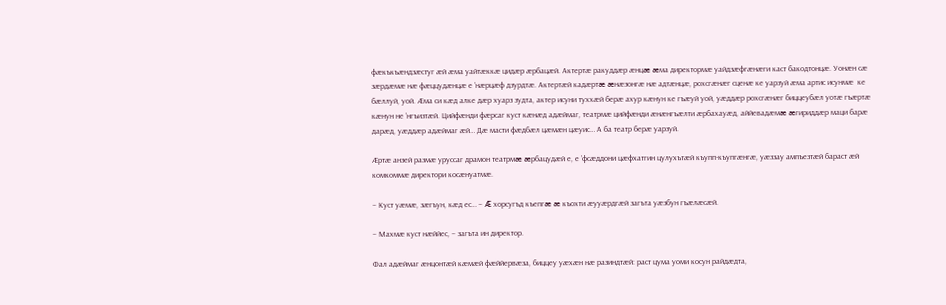фæкъкъæндзæстуг æй æма уайтæккæ цидæр æрбацæй. Актертæ ракуддæр æнцæ æма директормæ уайдзæфгæнæги каст бакодтонцæ. Уонæн сæ зæрдæмæ нæ фæццудæнцæ е ’нæрцæф дзурдтæ. Актертæй кадæртæ æнæзонгæ нæ адтæнцæ, рохсгæнæг сценæ ке уарзуй æма артис исунмæ  ке бæллуй, уой. Æма си кæд алке дæр хуарз зудта, актер исуни туххæй берæ ахур кæнун ке гъæуй уой, уæддæр рохсгæнæг биццеубæл уотæ гъæртæ кæнун не ’нгъизтæй. Цийфæнди фæрсаг куст кæнæд адæймаг, театрмæ цийфæнди æнæнгъæлти æрбахауæд, аййевадæмæ æгириддæр маци барæ дарæд, уæддæр адæймаг æй… Дæ масти фæдбæл цæмæн цæуис… А ба театр берæ уарзуй.

Æртæ анзей размæ уруссаг драмон театрмæ æрбацудæй е, е ’фсæддони цæфхатгин цулухътæй къупп-къупгæнгæ, уæззау ампъезтæй бараст æй комкоммæ директори косæнуатмæ.

– Куст уæмæ, зæгъун, кæд ес… – Æ хорсугъд къепгæ æ къохти æууæрдгæй загъта уæзбун гъæлæсæй.

– Махмæ куст нæййес, – загъта ин директор.

Фал адæймаг æнцонтæй кæмæй фæййервæза, биццеу уæхæн нæ разиндтæй: раст цума уоми косун райдæдта,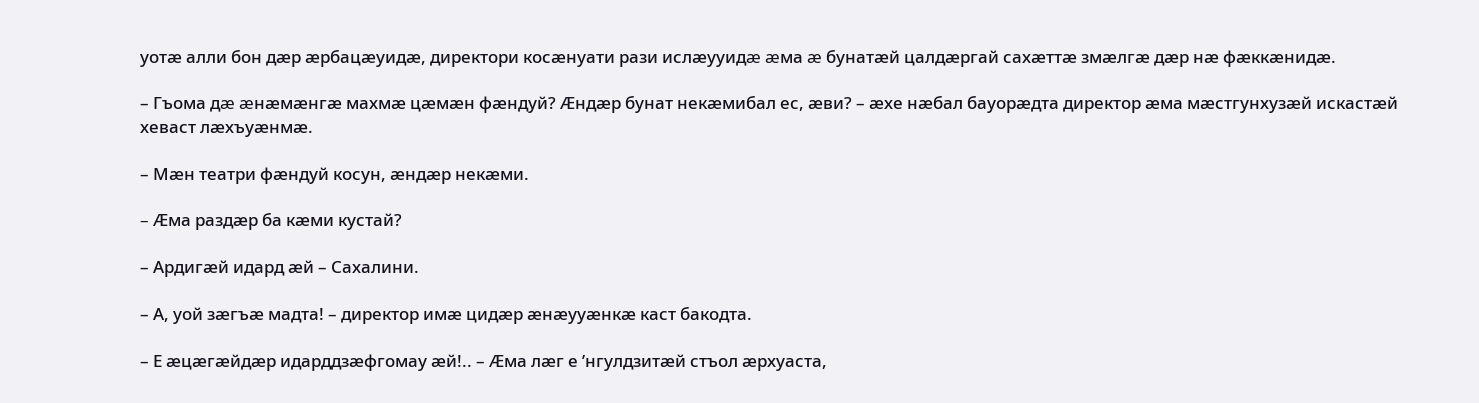уотæ алли бон дæр æрбацæуидæ, директори косæнуати рази ислæууидæ æма æ бунатæй цалдæргай сахæттæ змæлгæ дæр нæ фæккæнидæ.

– Гъома дæ æнæмæнгæ махмæ цæмæн фæндуй? Æндæр бунат некæмибал ес, æви? – æхе нæбал бауорæдта директор æма мæстгунхузæй искастæй хеваст лæхъуæнмæ.

– Мæн театри фæндуй косун, æндæр некæми.

– Æма раздæр ба кæми кустай?

– Ардигæй идард æй – Сахалини.

– А, уой зæгъæ мадта! – директор имæ цидæр æнæууæнкæ каст бакодта.

– Е æцæгæйдæр идарддзæфгомау æй!.. – Æма лæг е ’нгулдзитæй стъол æрхуаста,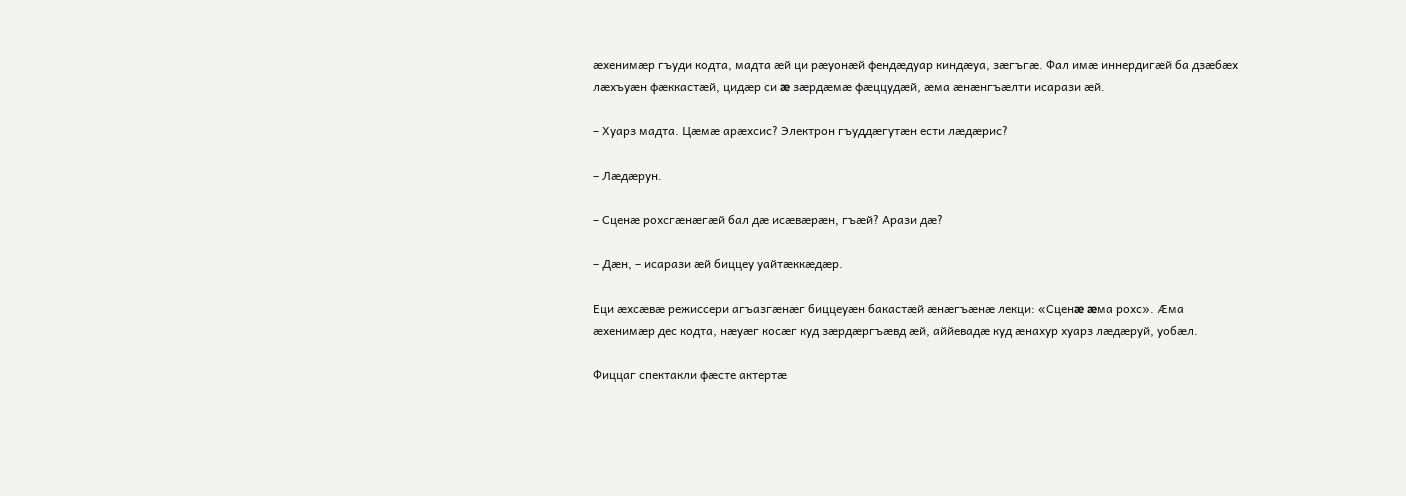æхенимæр гъуди кодта, мадта æй ци рæуонæй фендæдуар киндæуа, зæгъгæ. Фал имæ иннердигæй ба дзæбæх лæхъуæн фæккастæй, цидæр си æ зæрдæмæ фæццудæй, æма æнæнгъæлти исарази æй.

– Хуарз мадта. Цæмæ арæхсис? Электрон гъуддæгутæн ести лæдæрис?

– Лæдæрун.

– Сценæ рохсгæнæгæй бал дæ исæвæрæн, гъæй? Арази дæ?

– Дæн, – исарази æй биццеу уайтæккæдæр.

Еци æхсæвæ режиссери агъазгæнæг биццеуæн бакастæй æнæгъæнæ лекци: «Сценæ æма рохс». Æма æхенимæр дес кодта, нæуæг косæг куд зæрдæргъæвд æй, аййевадæ куд æнахур хуарз лæдæруй, уобæл.

Фиццаг спектакли фæсте актертæ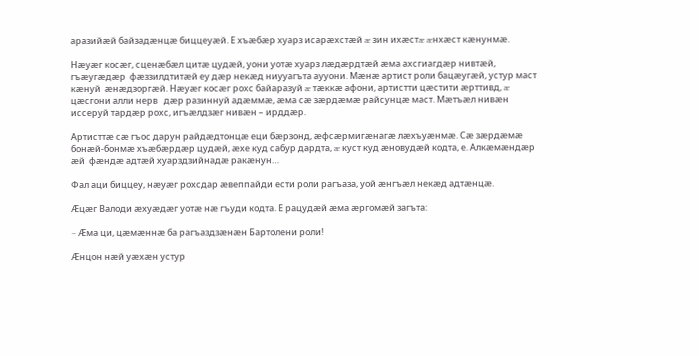аразийæй байзадæнцæ биццеуæй. Е хъæбæр хуарз исарæхстæй æ зин ихæстæ æнхæст кæнунмæ.

Нæуæг косæг, сценæбæл цитæ цудæй, уони уотæ хуарз лæдæрдтæй æма ахсгиагдæр нивтæй, гъæугæдæр  фæззилдтитæй еу дæр некæд ниууагъта аууони. Мæнæ артист роли бацæугæй, устур маст  кæнуй  æнæдзоргæй. Нæуæг косæг рохс байаразуй æ тæккæ афони, артистти цæстити æрттивд, æ цæсгони алли нерв   дæр разиннуй адæммæ, æма сæ зæрдæмæ райсунцæ маст. Мæтъæл нивæн иссеруй тардæр рохс, игъæлдзæг нивæн – ирддæр.

Артисттæ сæ гъос дарун райдæдтонцæ еци бæрзонд, æфсæрмигæнагæ лæхъуæнмæ. Сæ зæрдæмæ бонæй-бонмæ хъæбæрдæр цудæй, æхе куд сабур дардта, æ куст куд æновудæй кодта, е. Алкæмæндæр æй  фæндæ адтæй хуарздзийнадæ ракæнун…

Фал аци биццеу, нæуæг рохсдар æвеппайди ести роли рагъаза, уой æнгъæл некæд адтæнцæ.

Æцæг Валоди æхуæдæг уотæ нæ гъуди кодта. Е рацудæй æма æргомæй загъта:

– Æма ци, цæмæннæ ба рагъаздзæнæн Бартолени роли!

Æнцон нæй уæхæн устур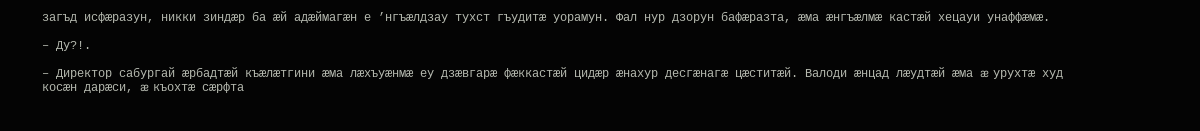загъд исфæразун, никки зиндæр ба æй адæймагæн е ’нгъæлдзау тухст гъудитæ уорамун. Фал нур дзорун бафæразта, æма æнгъæлмæ кастæй хецауи унаффæмæ.

– Ду?!.

– Директор сабургай æрбадтæй къæлæтгини æма лæхъуæнмæ еу дзæвгарæ фæккастæй цидæр æнахур десгæнагæ цæститæй. Валоди æнцад лæудтæй æма æ урухтæ худ косæн дарæси, æ къохтæ сæрфта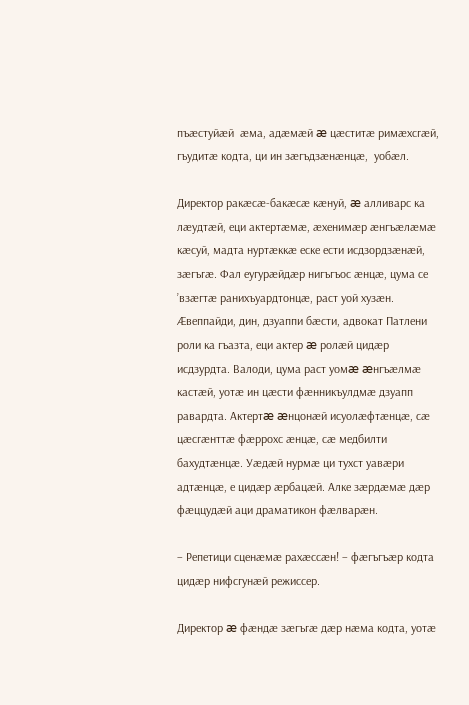пъæстуйæй  æма, адæмæй æ цæститæ римæхсгæй, гъудитæ кодта, ци ин зæгъдзæнæнцæ,  уобæл.

Директор ракæсæ-бакæсæ кæнуй, æ алливарс ка лæудтæй, еци актертæмæ, æхенимæр æнгъæлæмæ кæсуй, мадта нуртæккæ еске ести исдзордзæнæй, зæгъгæ. Фал еугурæйдæр нигъгъос æнцæ, цума се ’взæгтæ ранихъуардтонцæ, раст уой хузæн. Æвеппайди, дин, дзуаппи бæсти, адвокат Патлени роли ка гъазта, еци актер æ ролæй цидæр исдзурдта. Валоди, цума раст уомæ æнгъæлмæ кастæй, уотæ ин цæсти фæнникъулдмæ дзуапп равардта. Актертæ æнцонæй исуолæфтæнцæ, сæ цæсгæнттæ фæррохс æнцæ, сæ медбилти бахудтæнцæ. Уæдæй нурмæ ци тухст уавæри адтæнцæ, е цидæр æрбацæй. Алке зæрдæмæ дæр фæццудæй аци драматикон фæлварæн.

– Репетици сценæмæ рахæссæн! – фæгъгъæр кодта цидæр нифсгунæй режиссер.

Директор æ фæндæ зæгъгæ дæр нæма кодта, уотæ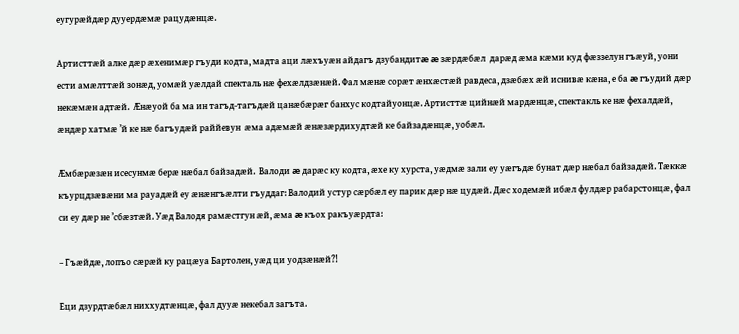еугурæйдæр дууердæмæ рацудæнцæ.

Артисттæй алке дæр æхенимæр гъуди кодта, мадта аци лæхъуæн айдагъ дзубандитæ æ зæрдæбæл  дарæд æма кæми куд фæззелун гъæуй, уони ести амæлттæй зонæд, уомæй уæлдай спекталь нæ фехæлдзæнæй. Фал мæнæ сорæт æнхæстæй равдеса, дзæбæх æй иснивæ кæна, е ба æ гъудий дæр некæмæн адтæй.  Æнæуой ба ма ин тагъд-тагъдæй цанæбæрæг банхус кодтайуонцæ. Артисттæ цийнæй мардæнцæ, спектакль ке нæ фехалдæй, æндæр хатмæ ’й ке нæ багъудæй раййевун  æма адæмæй æнæзæрдихудтæй ке байзадæнцæ, уобæл.

Æмбæрæзæн исесунмæ берæ нæбал байзадæй.  Валоди æ дарæс ку кодта, æхе ку хурста, уæдмæ зали еу уæгъдæ бунат дæр нæбал байзадæй. Тæккæ къурцдзæвæни ма рауадæй еу æнæнгъæлти гъуддаг: Валодий устур сæрбæл еу парик дæр нæ цудæй. Дæс ходемæй ибæл фулдæр рабарстонцæ, фал си еу дæр не ’сбæзтæй. Уæд Валодя рамæстгун æй, æма æ къох ракъуæрдта:

– Гъæйдæ, лопъо сæрæй ку рацæуа Бартолен, уæд ци уодзæнæй?!

Еци дзурдтæбæл ниххудтæнцæ, фал дууæ некебал загъта.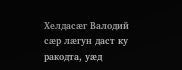Хелдасæг Валодий сæр лæгун даст ку ракодта, уæд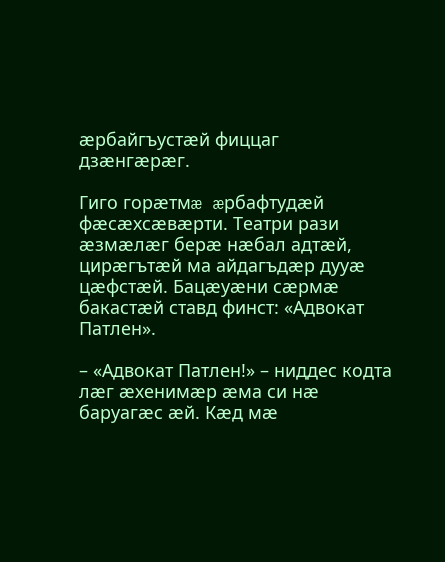æрбайгъустæй фиццаг дзæнгæрæг.

Гиго горæтмæ æрбафтудæй фæсæхсæвæрти. Театри рази æзмæлæг берæ нæбал адтæй, цирæгътæй ма айдагъдæр дууæ цæфстæй. Бацæуæни сæрмæ бакастæй ставд финст: «Адвокат Патлен».

– «Адвокат Патлен!» – ниддес кодта лæг æхенимæр æма си нæ баруагæс æй. Кæд мæ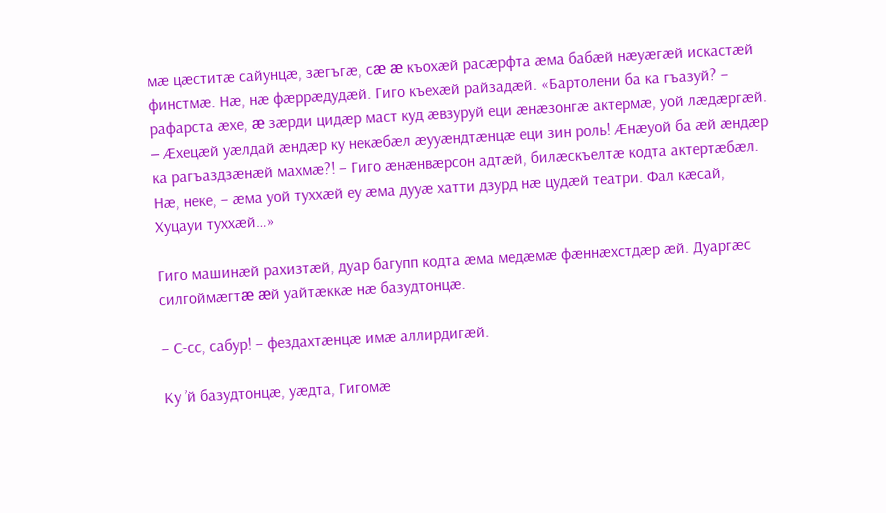мæ цæститæ сайунцæ, зæгъгæ, сæ æ къохæй расæрфта æма бабæй нæуæгæй искастæй финстмæ. Нæ, нæ фæррæдудæй. Гиго къехæй райзадæй. «Бартолени ба ка гъазуй? – рафарста æхе, æ зæрди цидæр маст куд æвзуруй еци æнæзонгæ актермæ, уой лæдæргæй. – Æхецæй уæлдай æндæр ку некæбæл æууæндтæнцæ еци зин роль! Æнæуой ба æй æндæр ка рагъаздзæнæй махмæ?! – Гиго æнæнвæрсон адтæй, билæскъелтæ кодта актертæбæл. Нæ, неке, – æма уой туххæй еу æма дууæ хатти дзурд нæ цудæй театри. Фал кæсай, Хуцауи туххæй…»

Гиго машинæй рахизтæй, дуар багупп кодта æма медæмæ фæннæхстдæр æй. Дуаргæс силгоймæгтæ æй уайтæккæ нæ базудтонцæ.

– С-сс, сабур! – фездахтæнцæ имæ аллирдигæй.

Ку ’й базудтонцæ, уæдта, Гигомæ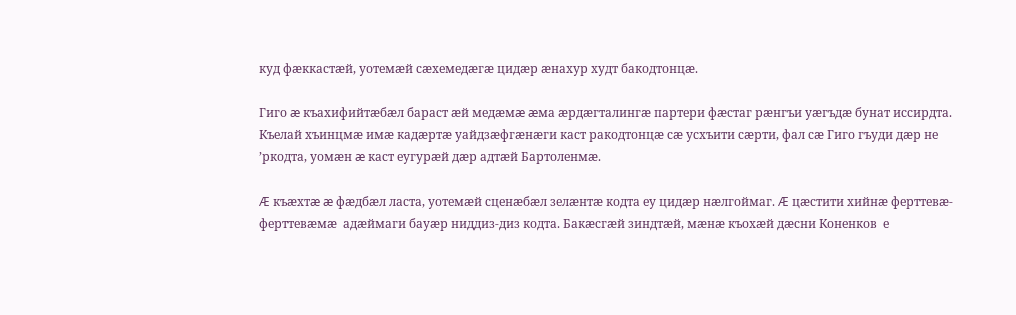куд фæккастæй, уотемæй сæхемедæгæ цидæр æнахур худт бакодтонцæ.

Гиго æ къахифийтæбæл бараст æй медæмæ æма æрдæгталингæ партери фæстаг рæнгъи уæгъдæ бунат иссирдта. Къелай хъинцмæ имæ кадæртæ уайдзæфгæнæги каст ракодтонцæ сæ усхъити сæрти, фал сæ Гиго гъуди дæр не ’ркодта, уомæн æ каст еугурæй дæр адтæй Бартоленмæ.

Æ къæхтæ æ фæдбæл ласта, уотемæй сценæбæл зелæнтæ кодта еу цидæр нæлгоймаг. Æ цæстити хийнæ ферттевæ-ферттевæмæ  адæймаги бауæр ниддиз-диз кодта. Бакæсгæй зиндтæй, мæнæ къохæй дæсни Коненков  е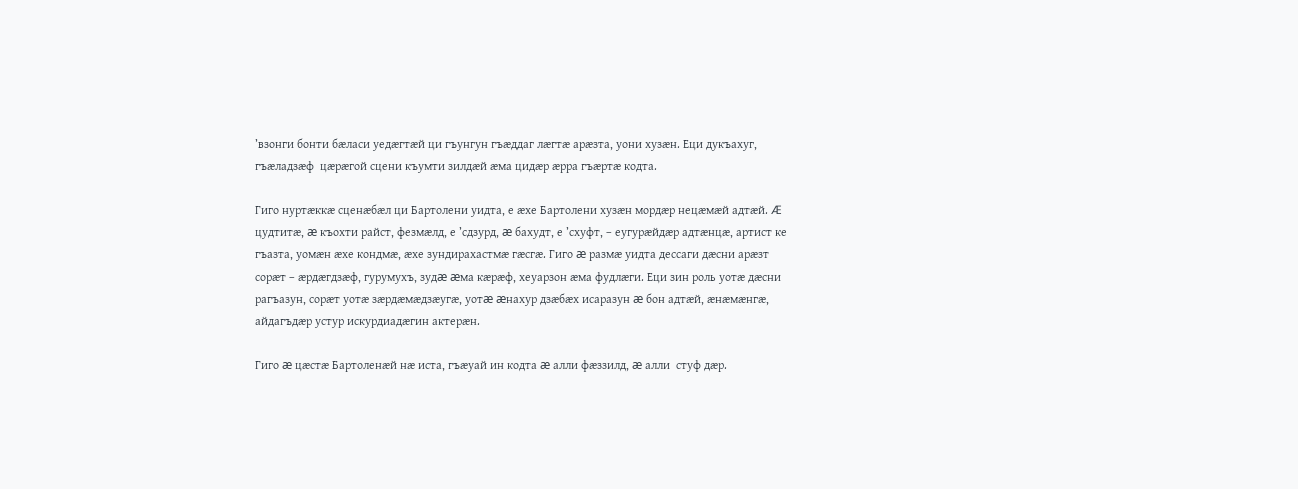’взонги бонти бæласи уедæгтæй ци гъунгун гъæддаг лæгтæ арæзта, уони хузæн. Еци дукъахуг, гъæладзæф  цæрæгой сцени къумти зилдæй æма цидæр æрра гъæртæ кодта.

Гиго нуртæккæ сценæбæл ци Бартолени уидта, е æхе Бартолени хузæн мордæр нецæмæй адтæй. Æ цудтитæ, æ къохти райст, фезмæлд, е ’сдзурд, æ бахудт, е ’схуфт, – еугурæйдæр адтæнцæ, артист ке гъазта, уомæн æхе кондмæ, æхе зундирахастмæ гæсгæ. Гиго æ размæ уидта дессаги дæсни арæзт сорæт – æрдæгдзæф, гурумухъ, зудæ æма кæрæф, хеуарзон æма фудлæги. Еци зин роль уотæ дæсни рагъазун, сорæт уотæ зæрдæмæдзæугæ, уотæ æнахур дзæбæх исаразун æ бон адтæй, æнæмæнгæ, айдагъдæр устур искурдиадæгин актерæн.

Гиго æ цæстæ Бартоленæй нæ иста, гъæуай ин кодта æ алли фæззилд, æ алли  стуф дæр.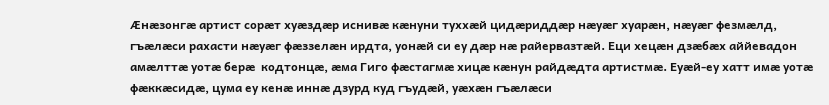Æнæзонгæ артист сорæт хуæздæр иснивæ кæнуни туххæй цидæриддæр нæуæг хуарæн, нæуæг фезмæлд, гъæлæси рахасти нæуæг фæззелæн ирдта, уонæй си еу дæр нæ райервазтæй. Еци хецæн дзæбæх аййевадон амæлттæ уотæ берæ  кодтонцæ, æма Гиго фæстагмæ хицæ кæнун райдæдта артистмæ. Еуæй-еу хатт имæ уотæ фæккæсидæ, цума еу кенæ иннæ дзурд куд гъудæй, уæхæн гъæлæси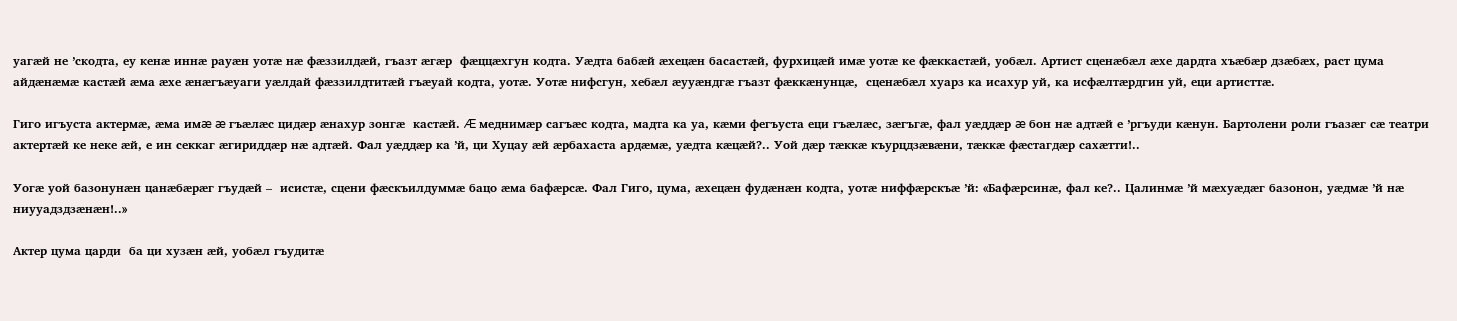уагæй не ’скодта, еу кенæ иннæ рауæн уотæ нæ фæззилдæй, гъазт æгæр  фæццæхгун кодта. Уæдта бабæй æхецæн басастæй, фурхицæй имæ уотæ ке фæккастæй, уобæл. Артист сценæбæл æхе дардта хъæбæр дзæбæх, раст цума айдæнæмæ кастæй æма æхе æнæгъæуаги уæлдай фæззилдтитæй гъæуай кодта, уотæ. Уотæ нифсгун, хебæл æууæндгæ гъазт фæккæнунцæ,  сценæбæл хуарз ка исахур уй, ка исфæлтæрдгин уй, еци артисттæ.

Гиго игъуста актермæ, æма имæ æ гъæлæс цидæр æнахур зонгæ  кастæй. Æ меднимæр сагъæс кодта, мадта ка уа, кæми фегъуста еци гъæлæс, зæгъгæ, фал уæддæр æ бон нæ адтæй е ’ргъуди кæнун. Бартолени роли гъазæг сæ театри актертæй ке неке æй, е ин секкаг æгириддæр нæ адтæй. Фал уæддæр ка ’й, ци Хуцау æй æрбахаста ардæмæ, уæдта кæцæй?.. Уой дæр тæккæ къурцдзæвæни, тæккæ фæстагдæр сахæтти!..

Уогæ уой базонунæн цанæбæрæг гъудæй –  исистæ, сцени фæскъилдуммæ бацо æма бафæрсæ. Фал Гиго, цума, æхецæн фудæнæн кодта, уотæ ниффæрскъæ ’й: «Бафæрсинæ, фал ке?.. Цалинмæ ’й мæхуæдæг базонон, уæдмæ ’й нæ ниууадздзæнæн!..»

Актер цума царди  ба ци хузæн æй, уобæл гъудитæ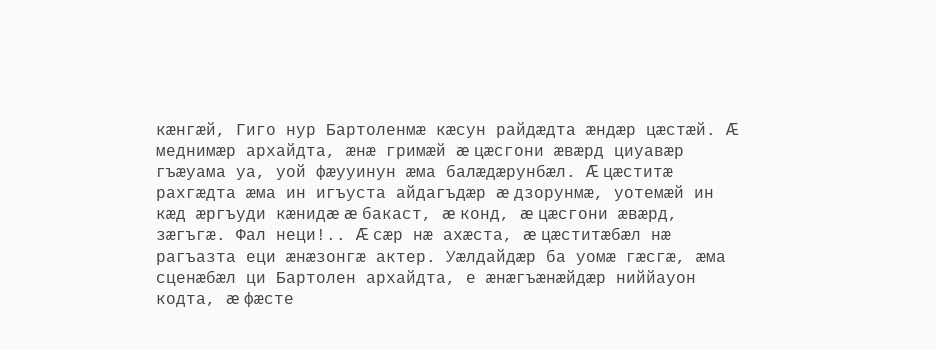кæнгæй, Гиго нур Бартоленмæ кæсун райдæдта æндæр цæстæй. Æ меднимæр архайдта, æнæ гримæй æ цæсгони æвæрд циуавæр гъæуама уа, уой фæууинун æма балæдæрунбæл. Æ цæститæ рахгæдта æма ин игъуста айдагъдæр æ дзорунмæ, уотемæй ин кæд æргъуди кæнидæ æ бакаст, æ конд, æ цæсгони æвæрд, зæгъгæ. Фал неци!.. Æ сæр нæ ахæста, æ цæститæбæл нæ рагъазта еци æнæзонгæ актер. Уæлдайдæр ба уомæ гæсгæ, æма сценæбæл ци Бартолен архайдта, е æнæгъæнæйдæр ниййауон кодта, æ фæсте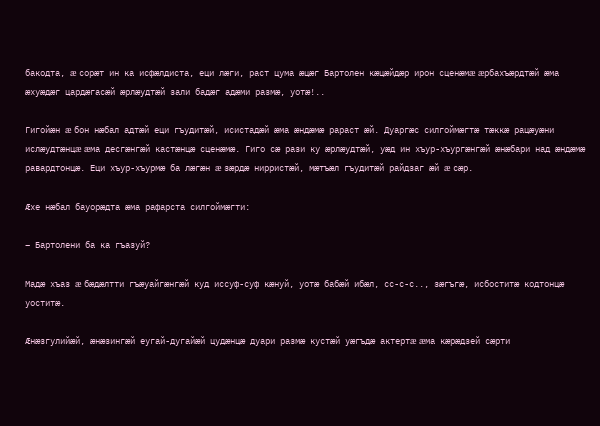бакодта, æ сорæт ин ка исфæлдиста, еци лæги, раст цума æцæг Бартолен кæцæйдæр ирон сценæмæ æрбахъæрдтæй æма æхуæдæг цардæгасæй æрлæудтæй зали бадæг адæми размæ, уотæ!..

Гигойæн æ бон нæбал адтæй еци гъудитæй, исистадæй æма æндæмæ рараст æй. Дуаргæс силгоймæгтæ тæккæ рацæуæни ислæудтæнцæ æма десгæнгæй кастæнцæ сценæмæ. Гиго сæ рази ку æрлæудтæй, уæд ин хъур-хъургæнгæй æнæбари над æндæмæ равардтонцæ. Еци хъур-хъурмæ ба лæгæн æ зæрдæ нирристæй, мæтъæл гъудитæй райдзаг æй æ сæр.

Æхе нæбал бауорæдта æма рафарста силгоймæгти:

– Бартолени ба ка гъазуй?

Мадæ хъаз æ бæдæлтти гъæуайгæнгæй куд иссуф-суф кæнуй, уотæ бабæй ибæл, сс-с-с.., зæгъгæ, исбоститæ кодтонцæ уоститæ.

Æнæзгулийæй, æнæзингæй еугай-дугайæй цудæнцæ дуари размæ кустæй уæгъдæ актертæ æма кæрæдзей сæрти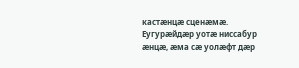кастæнцæ сценæмæ. Еугурæйдæр уотæ ниссабур æнцæ, æма сæ уолæфт дæр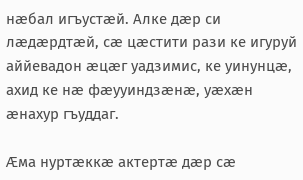нæбал игъустæй. Алке дæр си лæдæрдтæй, сæ цæстити рази ке игуруй аййевадон æцæг уадзимис, ке уинунцæ, ахид ке нæ фæууиндзæнæ, уæхæн æнахур гъуддаг.

Æма нуртæккæ актертæ дæр сæ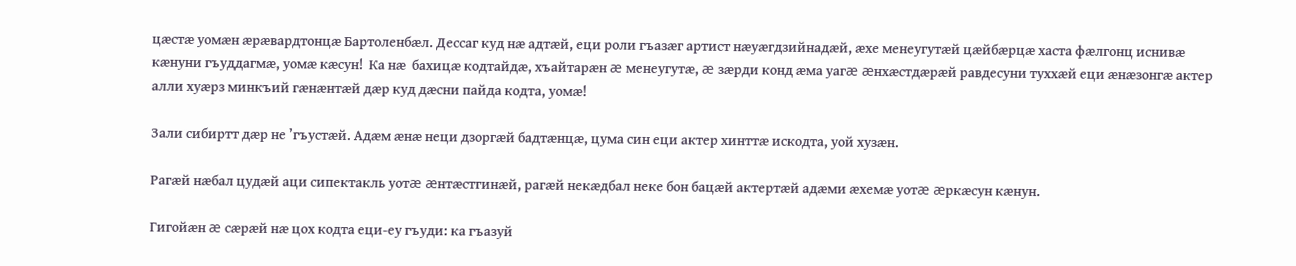цæстæ уомæн æрæвардтонцæ Бартоленбæл. Дессаг куд нæ адтæй, еци роли гъазæг артист нæуæгдзийнадæй, æхе менеугутæй цæйбæрцæ хаста фæлгонц иснивæ кæнуни гъуддагмæ, уомæ кæсун!  Ка нæ  бахицæ кодтайдæ, хъайтарæн æ менеугутæ, æ зæрди конд æма уагæ æнхæстдæрæй равдесуни туххæй еци æнæзонгæ актер алли хуæрз минкъий гæнæнтæй дæр куд дæсни пайда кодта, уомæ!

Зали сибиртт дæр не ’гъустæй. Адæм æнæ неци дзоргæй бадтæнцæ, цума син еци актер хинттæ искодта, уой хузæн.

Рагæй нæбал цудæй аци сипектакль уотæ æнтæстгинæй, рагæй некæдбал неке бон бацæй актертæй адæми æхемæ уотæ æркæсун кæнун.

Гигойæн æ сæрæй нæ цох кодта еци-еу гъуди: ка гъазуй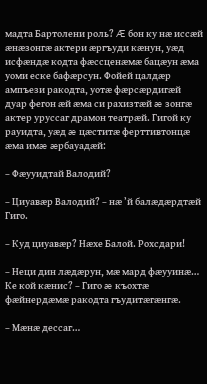мадта Бартолени роль? Æ бон ку нæ иссæй æнæзонгæ актери æргъуди кæнун, уæд исфæндæ кодта фæссценæмæ бацæун æма уоми еске бафæрсун. Фойей цалдæр ампъези ракодта, уотæ фæрсæрдигæй дуар фегон æй æма си рахизтæй æ зонгæ актер уруссаг драмон театрæй. Гигой ку рауидта, уæд æ цæститæ ферттивтонцæ æма имæ æрбауадæй:

– Фæууидтай Валодий?

– Циуавæр Валодий? – нæ ’й балæдæрдтæй Гиго.

– Куд циуавæр? Нæхе Балой. Рохсдари!

– Неци дин лæдæрун, мæ мард фæууинæ… Ке кой кæнис? – Гиго æ къохтæ фæйнердæмæ ракодта гъудитæгæнгæ.

– Мæнæ дессаг…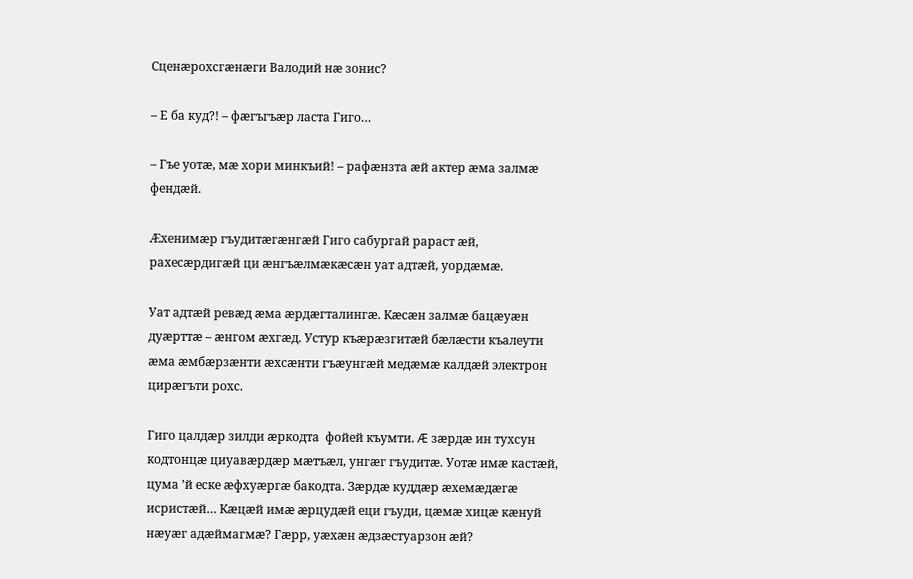Сценæрохсгæнæги Валодий нæ зонис?

– Е ба куд?! – фæгъгъæр ласта Гиго…

– Гъе уотæ, мæ хори минкъий! – рафæнзта æй актер æма залмæ фендæй.

Æхенимæр гъудитæгæнгæй Гиго сабургай рараст æй, рахесæрдигæй ци æнгъæлмæкæсæн уат адтæй, уордæмæ.

Уат адтæй ревæд æма æрдæгталингæ. Кæсæн залмæ бацæуæн дуæрттæ – æнгом æхгæд. Устур къæрæзгитæй бæлæсти къалеути æма æмбæрзæнти æхсæнти гъæунгæй медæмæ калдæй электрон цирæгъти рохс.

Гиго цалдæр зилди æркодта  фойей къумти. Æ зæрдæ ин тухсун кодтонцæ циуавæрдæр мæтъæл, унгæг гъудитæ. Уотæ имæ кастæй, цума ’й еске æфхуæргæ бакодта. Зæрдæ куддæр æхемæдæгæ исристæй… Кæцæй имæ æрцудæй еци гъуди, цæмæ хицæ кæнуй нæуæг адæймагмæ? Гæрр, уæхæн æдзæстуарзон æй?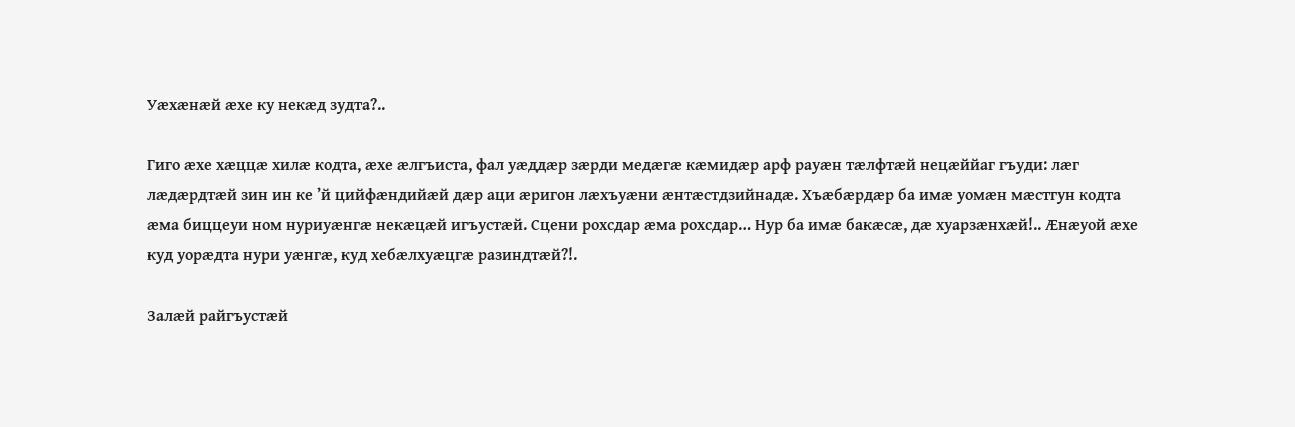Уæхæнæй æхе ку некæд зудта?..

Гиго æхе хæццæ хилæ кодта, æхе æлгъиста, фал уæддæр зæрди медæгæ кæмидæр арф рауæн тæлфтæй нецæййаг гъуди: лæг лæдæрдтæй зин ин ке ’й цийфæндийæй дæр аци æригон лæхъуæни æнтæстдзийнадæ. Хъæбæрдæр ба имæ уомæн мæстгун кодта æма биццеуи ном нуриуæнгæ некæцæй игъустæй. Сцени рохсдар æма рохсдар… Нур ба имæ бакæсæ, дæ хуарзæнхæй!.. Æнæуой æхе куд уорæдта нури уæнгæ, куд хебæлхуæцгæ разиндтæй?!.

Залæй райгъустæй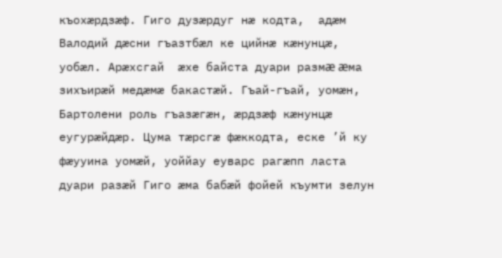къохæрдзæф. Гиго дузæрдуг нæ кодта,  адæм Валодий дæсни гъазтбæл ке цийнæ кæнунцæ, уобæл. Арæхсгай  æхе байста дуари размæ æма зихъирæй медæмæ бакастæй. Гъай-гъай, уомæн, Бартолени роль гъазæгæн, æрдзæф кæнунцæ еугурæйдæр. Цума тæрсгæ фæккодта, еске ’й ку фæууина уомæй, уоййау еуварс рагæпп ласта дуари разæй Гиго æма бабæй фойей къумти зелун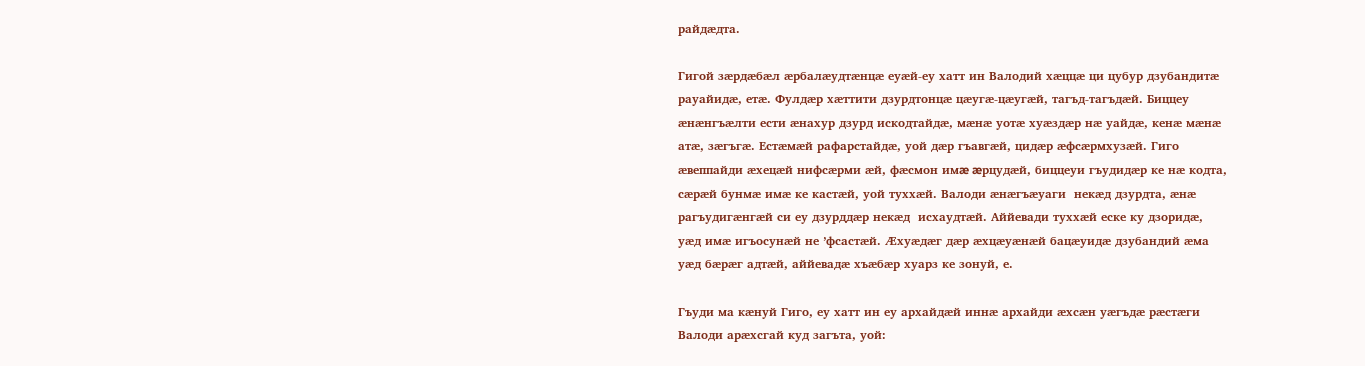райдæдта.

Гигой зæрдæбæл æрбалæудтæнцæ еуæй-еу хатт ин Валодий хæццæ ци цубур дзубандитæ рауайидæ, етæ. Фулдæр хæттити дзурдтонцæ цæугæ-цæугæй, тагъд-тагъдæй. Биццеу æнæнгъæлти ести æнахур дзурд искодтайдæ, мæнæ уотæ хуæздæр нæ уайдæ, кенæ мæнæ атæ, зæгъгæ. Естæмæй рафарстайдæ, уой дæр гъавгæй, цидæр æфсæрмхузæй. Гиго æвеппайди æхецæй нифсæрми æй, фæсмон имæ æрцудæй, биццеуи гъудидæр ке нæ кодта, сæрæй бунмæ имæ ке кастæй, уой туххæй. Валоди æнæгъæуаги  некæд дзурдта, æнæ рагъудигæнгæй си еу дзурддæр некæд  исхаудтæй. Аййевади туххæй еске ку дзоридæ, уæд имæ игъосунæй не ’фсастæй. Æхуæдæг дæр æхцæуæнæй бацæуидæ дзубандий æма уæд бæрæг адтæй, аййевадæ хъæбæр хуарз ке зонуй, е.

Гъуди ма кæнуй Гиго, еу хатт ин еу архайдæй иннæ архайди æхсæн уæгъдæ рæстæги Валоди арæхсгай куд загъта, уой: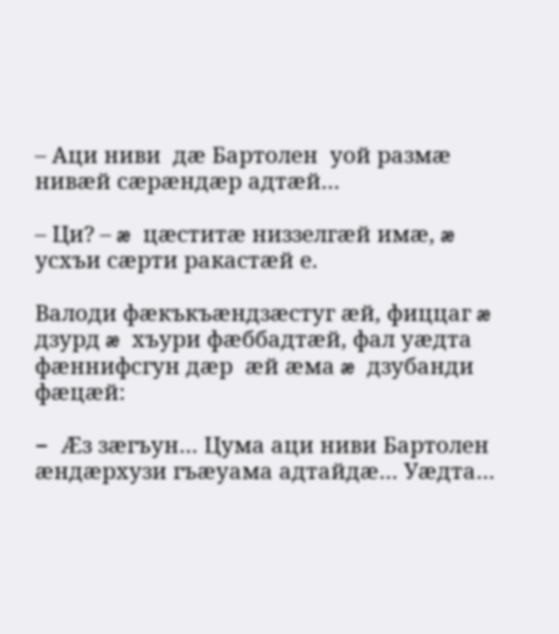– Аци ниви  дæ Бартолен  уой размæ нивæй сæрæндæр адтæй…

– Ци? – æ цæститæ низзелгæй имæ, æ усхъи сæрти ракастæй е.

Валоди фæкъкъæндзæстуг æй, фиццаг æ дзурд æ хъури фæббадтæй, фал уæдта  фæннифсгун дæр  æй æма æ дзубанди фæцæй:

– Æз зæгъун… Цума аци ниви Бартолен  æндæрхузи гъæуама адтайдæ… Уæдта…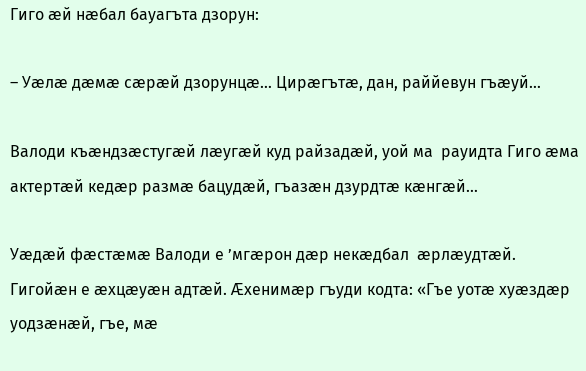Гиго æй нæбал бауагъта дзорун:

– Уæлæ дæмæ сæрæй дзорунцæ… Цирæгътæ, дан, раййевун гъæуй…

Валоди къæндзæстугæй лæугæй куд райзадæй, уой ма  рауидта Гиго æма актертæй кедæр размæ бацудæй, гъазæн дзурдтæ кæнгæй…

Уæдæй фæстæмæ Валоди е ’мгæрон дæр некæдбал  æрлæудтæй. Гигойæн е æхцæуæн адтæй. Æхенимæр гъуди кодта: «Гъе уотæ хуæздæр уодзæнæй, гъе, мæ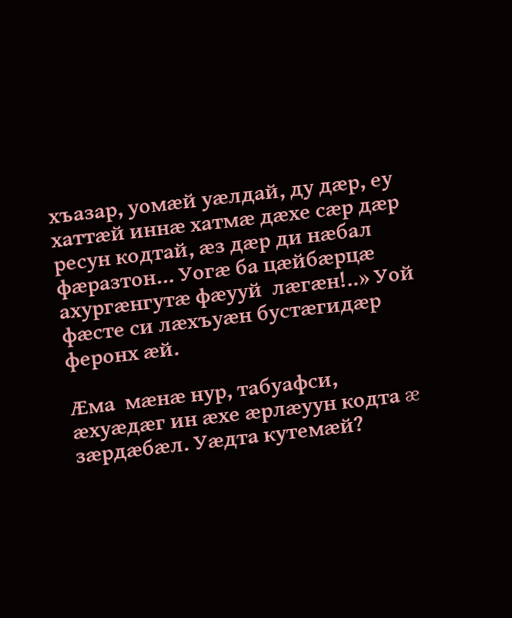хъазар, уомæй уæлдай, ду дæр, еу   хаттæй иннæ хатмæ дæхе сæр дæр ресун кодтай, æз дæр ди нæбал фæразтон… Уогæ ба цæйбæрцæ ахургæнгутæ фæууй  лæгæн!..» Уой фæсте си лæхъуæн бустæгидæр феронх æй.

Æма  мæнæ нур, табуафси, æхуæдæг ин æхе æрлæуун кодта æ зæрдæбæл. Уæдта кутемæй?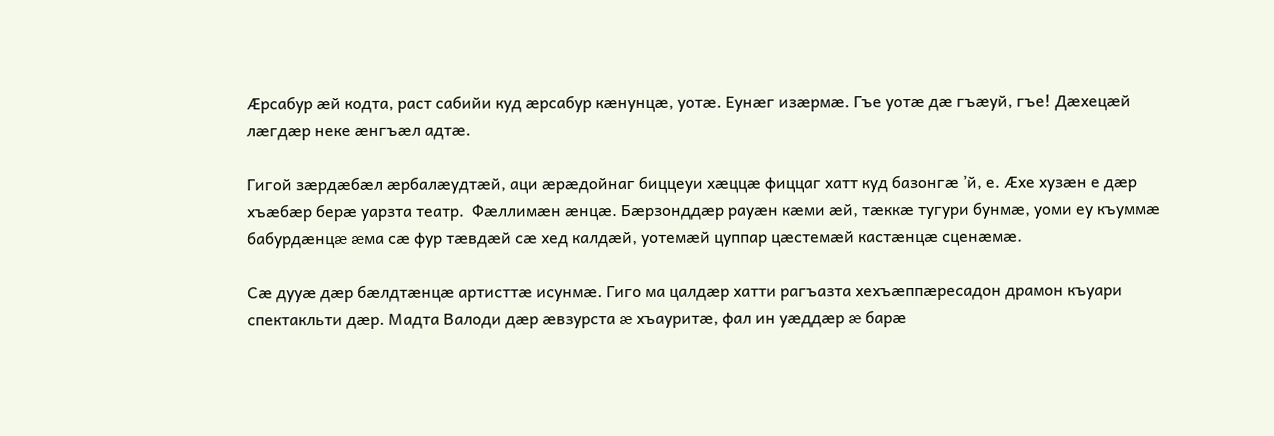Æрсабур æй кодта, раст сабийи куд æрсабур кæнунцæ, уотæ. Еунæг изæрмæ. Гъе уотæ дæ гъæуй, гъе! Дæхецæй лæгдæр неке æнгъæл адтæ.

Гигой зæрдæбæл æрбалæудтæй, аци æрæдойнаг биццеуи хæццæ фиццаг хатт куд базонгæ ’й, е. Æхе хузæн е дæр хъæбæр берæ уарзта театр.  Фæллимæн æнцæ. Бæрзонддæр рауæн кæми æй, тæккæ тугури бунмæ, уоми еу къуммæ бабурдæнцæ æма сæ фур тæвдæй сæ хед калдæй, уотемæй цуппар цæстемæй кастæнцæ сценæмæ.

Сæ дууæ дæр бæлдтæнцæ артисттæ исунмæ. Гиго ма цалдæр хатти рагъазта хехъæппæресадон драмон къуари спектакльти дæр. Мадта Валоди дæр æвзурста æ хъауритæ, фал ин уæддæр æ барæ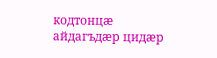кодтонцæ айдагъдæр цидæр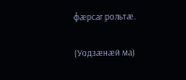фæрсаг рольтæ.

(Уодзæнæй ма)